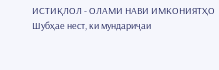ИСТИҚЛОЛ - ОЛАМИ НАВИ ИМКОНИЯТҲО
Шубҳае нест, ки мундариҷаи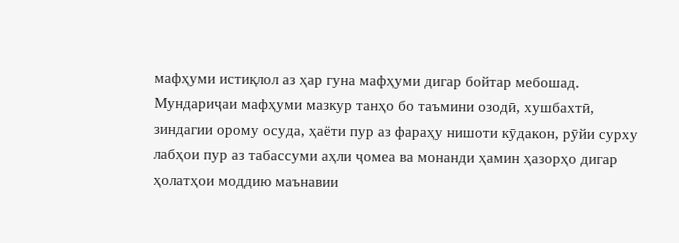мафҳуми истиқлол аз ҳар гуна мафҳуми дигар бойтар мебошад. Мундариҷаи мафҳуми мазкур танҳо бо таъмини озодӣ, хушбахтӣ, зиндагии орому осуда, ҳаёти пур аз фараҳу нишоти кӯдакон, рӯйи сурху лабҳои пур аз табассуми аҳли ҷомеа ва монанди ҳамин ҳазорҳо дигар ҳолатҳои моддию маънавии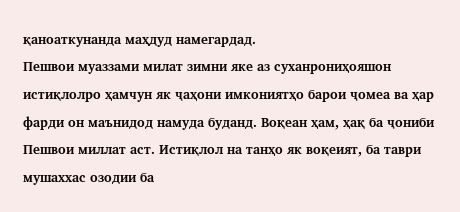қаноаткунанда маҳдуд намегардад.
Пешвои муаззами милат зимни яке аз суханрониҳояшон истиқлолро ҳамчун як ҷаҳони имкониятҳо барои ҷомеа ва ҳар фарди он маънидод намуда буданд. Воқеан ҳам, ҳақ ба ҷониби Пешвои миллат аст. Истиқлол на танҳо як воқеият, ба таври мушаххас озодии ба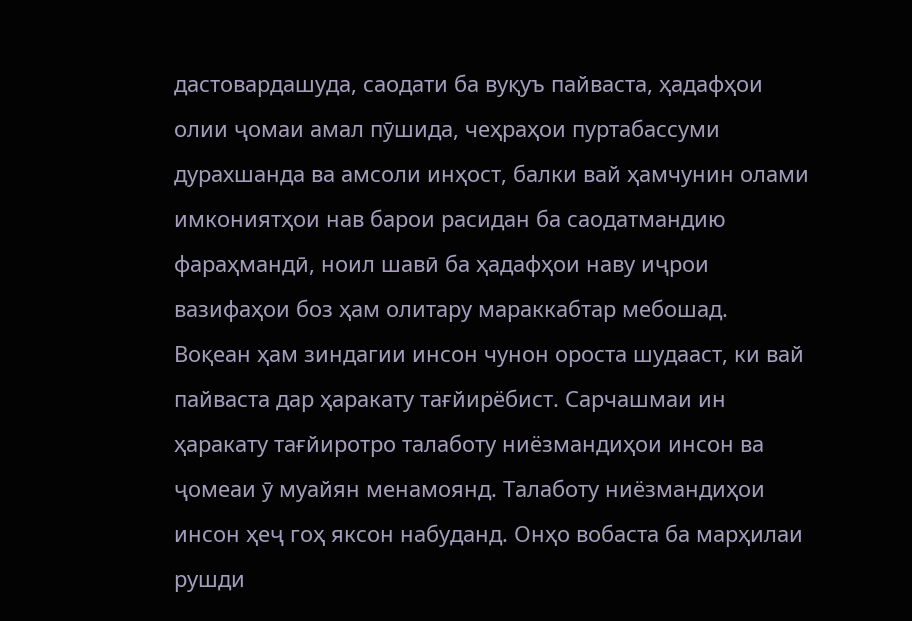дастовардашуда, саодати ба вуқуъ пайваста, ҳадафҳои олии ҷомаи амал пӯшида, чеҳраҳои пуртабассуми дурахшанда ва амсоли инҳост, балки вай ҳамчунин олами имкониятҳои нав барои расидан ба саодатмандию фараҳмандӣ, ноил шавӣ ба ҳадафҳои наву иҷрои вазифаҳои боз ҳам олитару мараккабтар мебошад.
Воқеан ҳам зиндагии инсон чунон ороста шудааст, ки вай пайваста дар ҳаракату тағйирёбист. Сарчашмаи ин ҳаракату тағйиротро талаботу ниёзмандиҳои инсон ва ҷомеаи ӯ муайян менамоянд. Талаботу ниёзмандиҳои инсон ҳеҷ гоҳ яксон набуданд. Онҳо вобаста ба марҳилаи рушди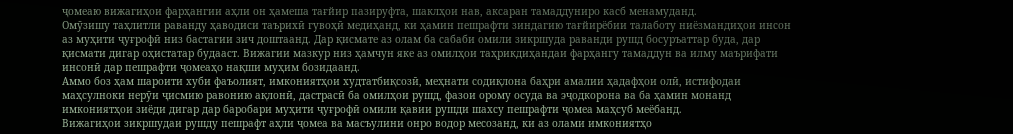ҷомеаю вижагиҳои фарҳангии аҳли он ҳамеша тағйир пазируфта, шаклҳои нав, аксаран тамаддуниро касб менамуданд.
Омӯзишу таҳлитли раванду ҳаводиси таърихӣ гувоҳӣ медиҳанд, ки ҳамин пешрафти зиндагию тағйирёбии талаботу ниёзмандиҳои инсон аз муҳити ҷуғрофӣ низ бастагии зич доштаанд. Дар қисмате аз олам ба сабаби омили зикршуда раванди рушд босуръаттар буда, дар қисмати дигар оҳистатар будааст. Вижагии мазкур низ ҳамчун яке аз омилҳои таҳрикдиҳандаи фарҳангу тамаддун ва илму маърифати инсонӣ дар пешрафти ҷомеаҳо нақши муҳим бозидаанд.
Аммо боз ҳам шароити хуби фаъолият, имкониятҳои худтатбиқсозӣ, меҳнати содиқлона баҳри амалии ҳадафҳои олӣ, истифодаи маҳсулноки нерӯи ҷисмию равонию ақлонӣ, дастрасӣ ба омилҳои рушд, фазои орому осуда ва эҷодкорона ва ба ҳамин монанд имкониятҳои зиёди дигар дар баробари муҳити ҷуғрофӣ омили қавии рушди шахсу пешрафти ҷомеа маҳсуб меёбанд.
Вижагиҳои зикршудаи рушду пешрафт аҳли ҷомеа ва масъулини онро водор месозанд, ки аз олами имкониятҳо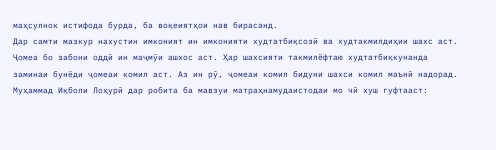маҳсулнок истифода бурда, ба воқеиятҳои нав бирасанд.
Дар самти мазкур нахустин имконият ин имконияти худтатбиқсозӣ ва худтакмилдиҳии шахс аст. Ҷомеа бо забони оддӣ ин маҷмӯи ашхос аст. Ҳар шахсияти такмилёфтаю худтатбиқкунанда заминаи бунёди ҷомеаи комил аст. Аз ин рӯ, ҷомеаи комил бидуни шахси комил маънӣ надорад.
Муҳаммад Иқболи Лоҳурӣ дар робита ба мавзуи матраҳнамудаистодаи мо чӣ хуш гуфтааст: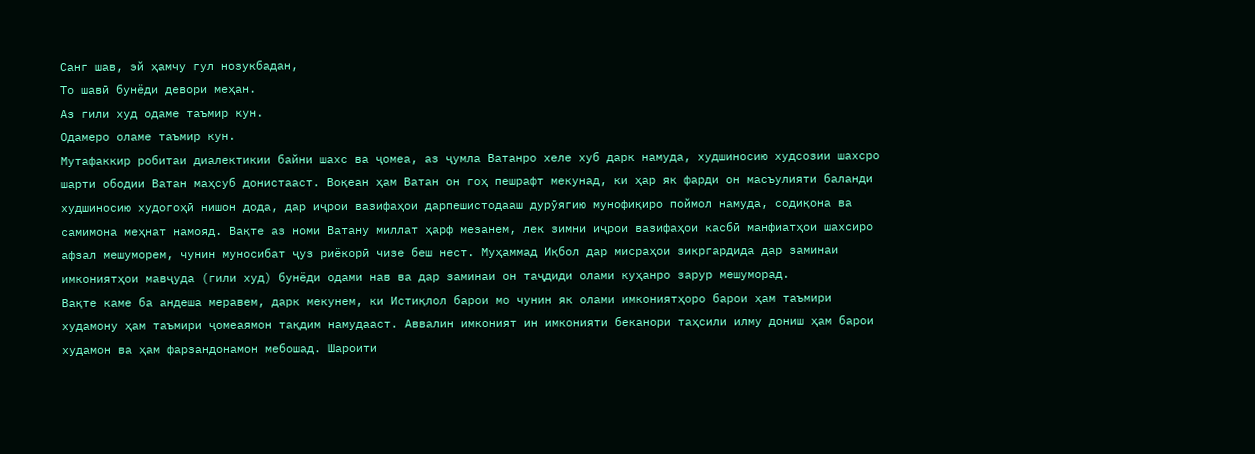Санг шав, эй ҳамчу гул нозукбадан,
То шавӣ бунёди девори меҳан.
Аз гили худ одаме таъмир кун.
Одамеро оламе таъмир кун.
Мутафаккир робитаи диалектикии байни шахс ва ҷомеа, аз ҷумла Ватанро хеле хуб дарк намуда, худшиносию худсозии шахсро шарти ободии Ватан маҳсуб донистааст. Воқеан ҳам Ватан он гоҳ пешрафт мекунад, ки ҳар як фарди он масъулияти баланди худшиносию худогоҳӣ нишон дода, дар иҷрои вазифаҳои дарпешистодааш дурӯягию мунофиқиро поймол намуда, содиқона ва самимона меҳнат намояд. Вақте аз номи Ватану миллат ҳарф мезанем, лек зимни иҷрои вазифаҳои касбӣ манфиатҳои шахсиро афзал мешуморем, чунин муносибат ҷуз риёкорӣ чизе беш нест. Муҳаммад Иқбол дар мисраҳои зикргардида дар заминаи имкониятҳои мавҷуда (гили худ) бунёди одами нав ва дар заминаи он таҷдиди олами куҳанро зарур мешуморад.
Вақте каме ба андеша меравем, дарк мекунем, ки Истиқлол барои мо чунин як олами имкониятҳоро барои ҳам таъмири худамону ҳам таъмири ҷомеаямон тақдим намудааст. Аввалин имконият ин имконияти беканори таҳсили илму дониш ҳам барои худамон ва ҳам фарзандонамон мебошад. Шароити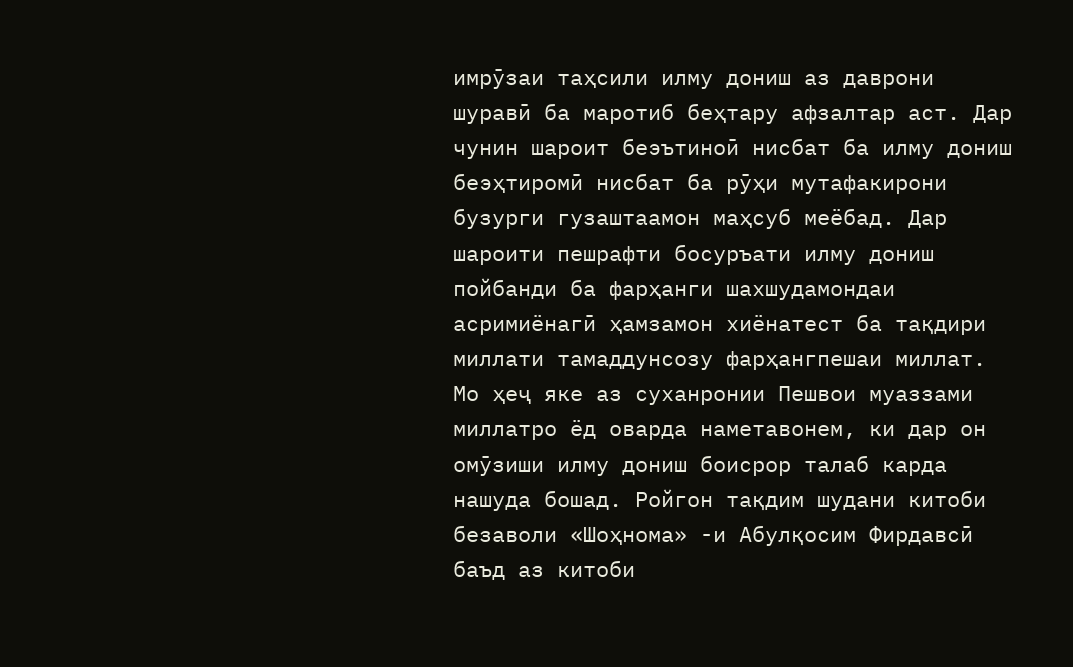имрӯзаи таҳсили илму дониш аз даврони шуравӣ ба маротиб беҳтару афзалтар аст. Дар чунин шароит беэътиноӣ нисбат ба илму дониш беэҳтиромӣ нисбат ба рӯҳи мутафакирони бузурги гузаштаамон маҳсуб меёбад. Дар шароити пешрафти босуръати илму дониш пойбанди ба фарҳанги шахшудамондаи асримиёнагӣ ҳамзамон хиёнатест ба тақдири миллати тамаддунсозу фарҳангпешаи миллат. Мо ҳеҷ яке аз суханронии Пешвои муаззами миллатро ёд оварда наметавонем, ки дар он омӯзиши илму дониш боисрор талаб карда нашуда бошад. Ройгон тақдим шудани китоби безаволи «Шоҳнома» -и Абулқосим Фирдавсӣ баъд аз китоби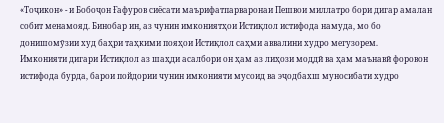«Тоҷикон» - и Бобоҷон Ғафуров сиёсати маърифатпарваронаи Пешвои миллатро бори дигар амалан собит менамояд. Бинобар ин, аз чунин имкониятҳои Истиқлол истифода намуда, мо бо донишомӯзии худ баҳри таҳкими пояҳои Истиқлол саҳми аввалини худро мегузорем.
Имконияти дигари Истиқлол аз шаҳди асалбори он ҳам аз лиҳози моддӣ ва ҳам маънавӣ форовон истифода бурда, барои пойдории чунин имконияти мусоид ва эҷодбахш муносибати худро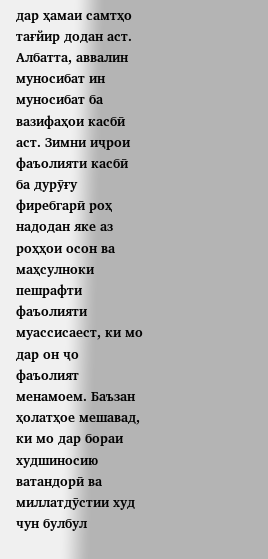дар ҳамаи самтҳо тағйир додан аст. Албатта, аввалин муносибат ин муносибат ба вазифаҳои касбӣ аст. Зимни иҷрои фаъолияти касбӣ ба дурӯғу фиребгарӣ роҳ надодан яке аз роҳҳои осон ва маҳсулноки пешрафти фаъолияти муассисаест, ки мо дар он ҷо фаъолият менамоем. Баъзан ҳолатҳое мешавад, ки мо дар бораи худшиносию ватандорӣ ва миллатдӯстии худ чун булбул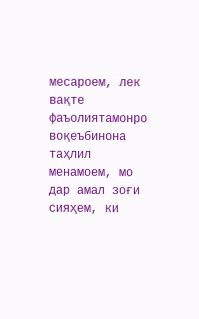месароем, лек вақте фаъолиятамонро воқеъбинона таҳлил менамоем, мо дар амал зоғи сияҳем, ки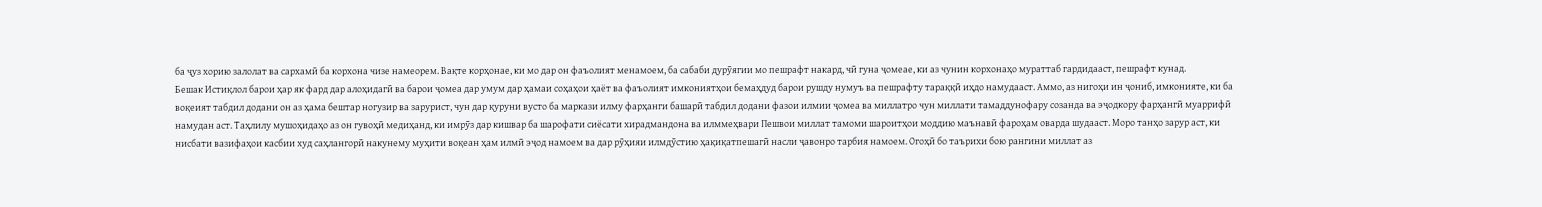ба ҷуз хорию залолат ва сархамӣ ба корхона чизе намеорем. Вақте корҳонае, ки мо дар он фаъолият менамоем, ба сабаби дурӯягии мо пешрафт накард, чӣ гуна ҷомеае, ки аз чунин корхонаҳо мураттаб гардидааст, пешрафт кунад.
Бешак Истиқлол барои ҳар як фард дар алоҳидагӣ ва барои ҷомеа дар умум дар ҳамаи соҳаҳои ҳаёт ва фаъолият имкониятҳои бемаҳдуд барои рушду нумуъ ва пешрафту тараққӣ иҳдо намудааст. Аммо, аз нигоҳи ин ҷониб, имконияте, ки ба воқеият табдил додани он аз ҳама бештар ногузир ва зарурист, чун дар қуруни вусто ба маркази илму фарҳанги башарӣ табдил додани фазои илмии ҷомеа ва миллатро чун миллати тамаддунофару созанда ва эҷодкору фарҳангӣ муаррифӣ намудан аст. Таҳлилу мушоҳидаҳо аз он гувоҳӣ медиҳанд, ки имрӯз дар кишвар ба шарофати сиёсати хирадмандона ва илммеҳвари Пешвои миллат тамоми шароитҳои моддию маънавӣ фароҳам оварда шудааст. Моро танҳо зарур аст, ки нисбати вазифаҳои касбии худ саҳлангорӣ накунему муҳити воқеан ҳам илмӣ эҷод намоем ва дар рӯҳияи илмдӯстию ҳақиқатпешагӣ насли ҷавонро тарбия намоем. Огоҳӣ бо таърихи бою рангини миллат аз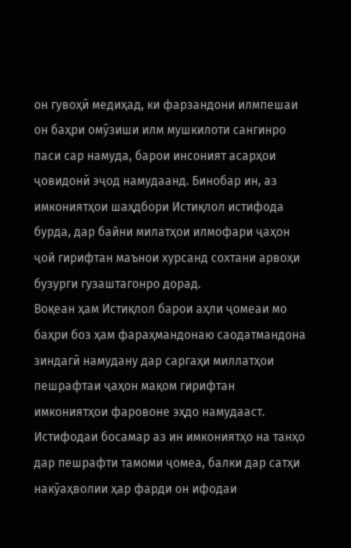он гувоҳӣ медиҳад, ки фарзандони илмпешаи он баҳри омӯзиши илм мушкилоти сангинро паси сар намуда, барои инсоният асарҳои ҷовидонӣ эҷод намудаанд. Бинобар ин, аз имкониятҳои шаҳдбори Истиқлол истифода бурда, дар байни милатҳои илмофари ҷаҳон ҷой гирифтан маънои хурсанд сохтани арвоҳи бузурги гузаштагонро дорад.
Воқеан ҳам Истиқлол барои аҳли ҷомеаи мо баҳри боз ҳам фараҳмандонаю саодатмандона зиндагӣ намудану дар саргаҳи миллатҳои пешрафтаи ҷаҳон мақом гирифтан имкониятҳои фаровоне эҳдо намудааст. Истифодаи босамар аз ин имкониятҳо на танҳо дар пешрафти тамоми ҷомеа, балки дар сатҳи накӯаҳволии ҳар фарди он ифодаи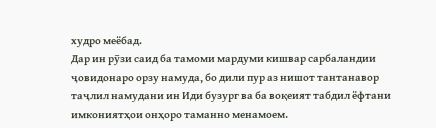худро меёбад.
Дар ин рӯзи саид ба тамоми мардуми кишвар сарбаландии ҷовидонаро орзу намуда, бо дили пур аз нишот тантанавор таҷлил намудани ин Иди бузург ва ба воқеият табдил ёфтани имкониятҳои онҳоро таманно менамоем.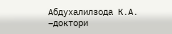Абдухалилзода К.А. –доктори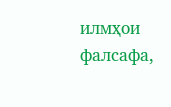илмҳои фалсафа,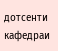дотсенти кафедраи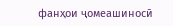фанҳои ҷомеашиносӣ